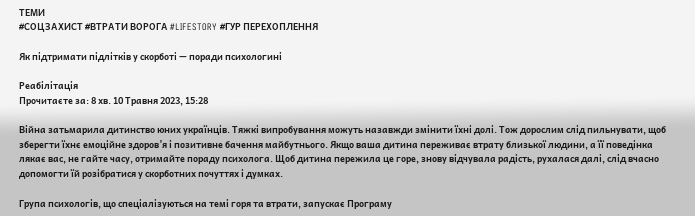ТЕМИ
#СОЦЗАХИСТ #ВТРАТИ ВОРОГА #LIFESTORY #ГУР ПЕРЕХОПЛЕННЯ

Як підтримати підлітків у скорботі — поради психологині

Реабілітація
Прочитаєте за: 8 хв. 10 Травня 2023, 15:28

Війна затьмарила дитинство юних українців. Тяжкі випробування можуть назавжди змінити їхні долі. Тож дорослим слід пильнувати, щоб зберегти їхнє емоційне здоров’я і позитивне бачення майбутнього. Якщо ваша дитина переживає втрату близької людини, а її поведінка лякає вас, не гайте часу, отримайте пораду психолога. Щоб дитина пережила це горе, знову відчувала радість, рухалася далі, слід вчасно допомогти їй розібратися у скорботних почуттях і думках.

Група психологів, що спеціалізуються на темі горя та втрати, запускає Програму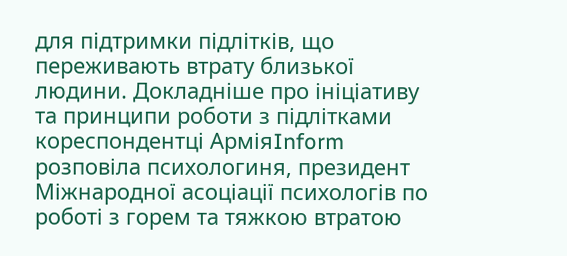для підтримки підлітків, що переживають втрату близької людини. Докладніше про ініціативу та принципи роботи з підлітками кореспондентці АрміяInform розповіла психологиня, президент Міжнародної асоціації психологів по роботі з горем та тяжкою втратою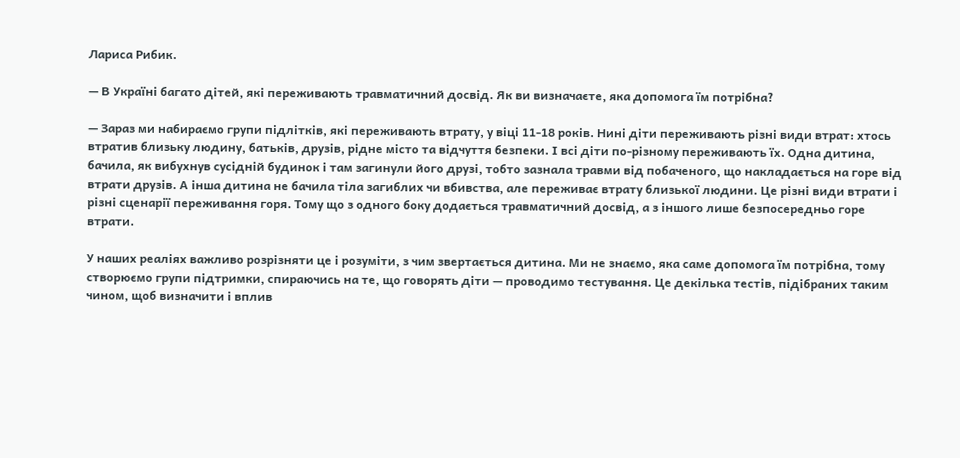Лариса Рибик.

— В Україні багато дітей, які переживають травматичний досвід. Як ви визначаєте, яка допомога їм потрібна?

— Зараз ми набираємо групи підлітків, які переживають втрату, у віці 11-18 років. Нині діти переживають різні види втрат: хтось втратив близьку людину, батьків, друзів, рідне місто та відчуття безпеки. І всі діти по-різному переживають їх. Одна дитина, бачила, як вибухнув сусідній будинок і там загинули його друзі, тобто зазнала травми від побаченого, що накладається на горе від втрати друзів. А інша дитина не бачила тіла загиблих чи вбивства, але переживає втрату близької людини. Це різні види втрати і різні сценарії переживання горя. Тому що з одного боку додається травматичний досвід, а з іншого лише безпосередньо горе втрати.

У наших реаліях важливо розрізняти це і розуміти, з чим звертається дитина. Ми не знаємо, яка саме допомога їм потрібна, тому створюємо групи підтримки, спираючись на те, що говорять діти — проводимо тестування. Це декілька тестів, підібраних таким чином, щоб визначити і вплив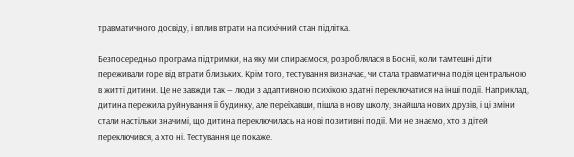травматичного досвіду, і вплив втрати на психічний стан підлітка.

Безпосередньо програма підтримки, на яку ми спираємося, розроблялася в Боснії, коли тамтешні діти переживали горе від втрати близьких. Крім того, тестування визначає, чи стала травматична подія центральною в житті дитини. Це не завжди так — люди з адаптивною психікою здатні переключатися на інші події. Наприклад, дитина пережила руйнування її будинку, але переїхавши, пішла в нову школу, знайшла нових друзів, і ці зміни стали настільки значимі, що дитина переключилась на нові позитивні події. Ми не знаємо, хто з дітей переключився, а хто ні. Тестування це покаже.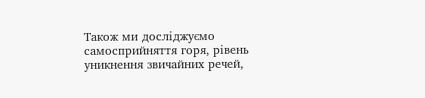Також ми досліджуємо самосприйняття горя, рівень уникнення звичайних речей,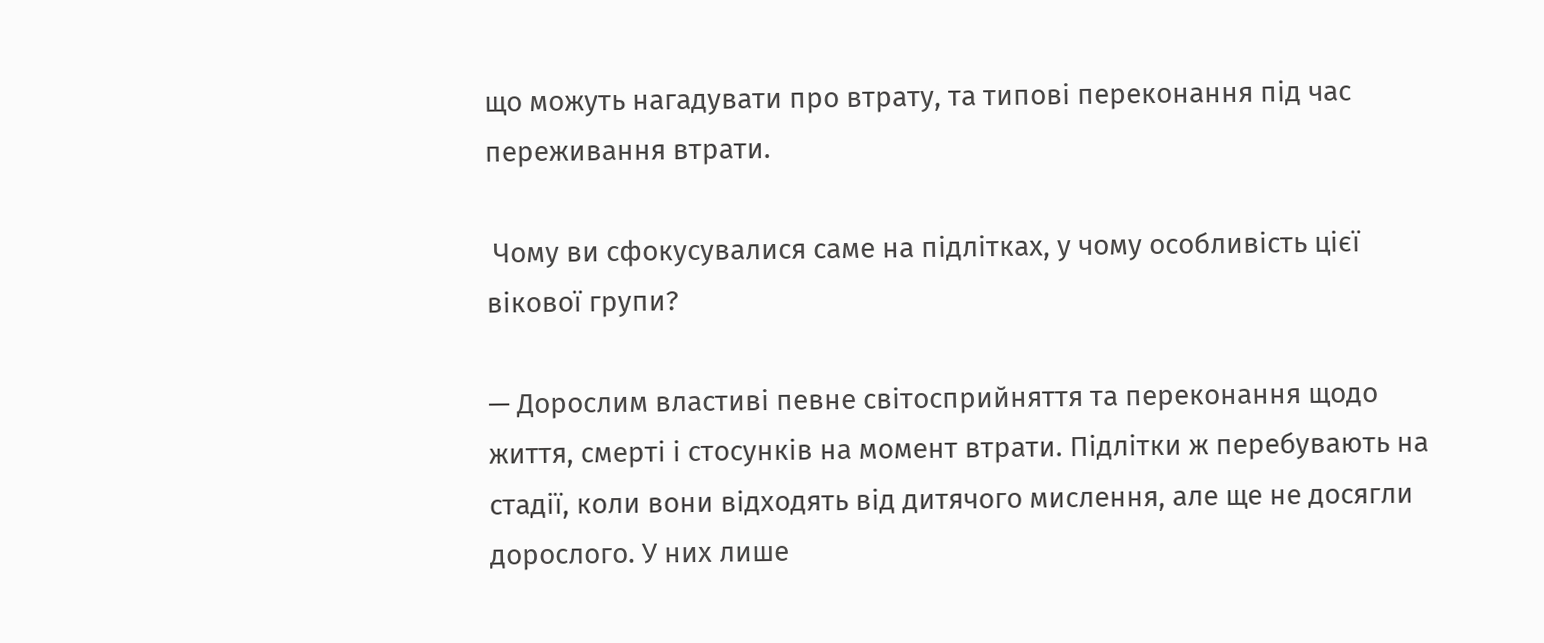що можуть нагадувати про втрату, та типові переконання під час переживання втрати.

 Чому ви сфокусувалися саме на підлітках, у чому особливість цієї вікової групи?

— Дорослим властиві певне світосприйняття та переконання щодо життя, смерті і стосунків на момент втрати. Підлітки ж перебувають на стадії, коли вони відходять від дитячого мислення, але ще не досягли дорослого. У них лише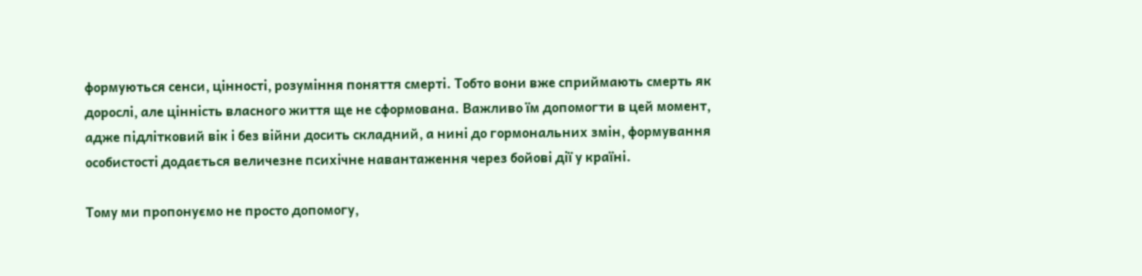формуються сенси, цінності, розуміння поняття смерті. Тобто вони вже сприймають смерть як дорослі, але цінність власного життя ще не сформована. Важливо їм допомогти в цей момент, адже підлітковий вік і без війни досить складний, а нині до гормональних змін, формування особистості додається величезне психічне навантаження через бойові дії у країні.

Тому ми пропонуємо не просто допомогу,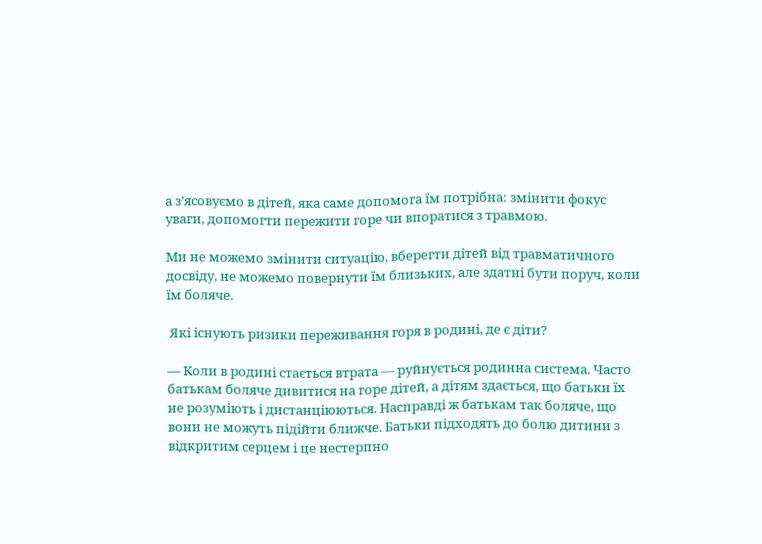а з’ясовуємо в дітей, яка саме допомога їм потрібна: змінити фокус уваги, допомогти пережити горе чи впоратися з травмою.

Ми не можемо змінити ситуацію, вберегти дітей від травматичного досвіду, не можемо повернути їм близьких, але здатні бути поруч, коли їм боляче.

 Які існують ризики переживання горя в родині, де є діти?

— Коли в родині стається втрата — руйнується родинна система. Часто батькам боляче дивитися на горе дітей, а дітям здається, що батьки їх не розуміють і дистанціюються. Насправді ж батькам так боляче, що вони не можуть підійти ближче. Батьки підходять до болю дитини з відкритим серцем і це нестерпно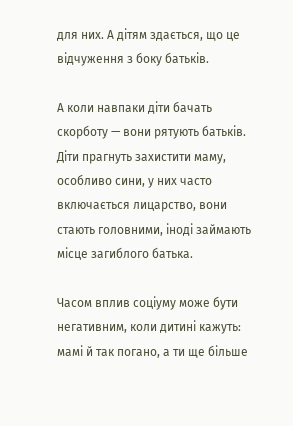для них. А дітям здається, що це відчуження з боку батьків.

А коли навпаки діти бачать скорботу — вони рятують батьків. Діти прагнуть захистити маму, особливо сини, у них часто включається лицарство, вони стають головними, іноді займають місце загиблого батька.

Часом вплив соціуму може бути негативним, коли дитині кажуть: мамі й так погано, а ти ще більше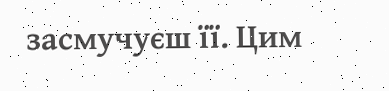засмучуєш її. Цим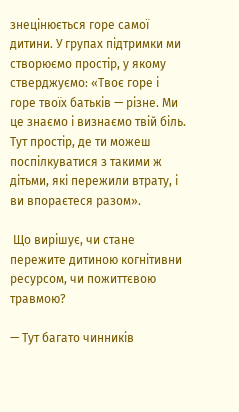знецінюється горе самої дитини. У групах підтримки ми створюємо простір, у якому стверджуємо: «Твоє горе і горе твоїх батьків — різне. Ми це знаємо і визнаємо твій біль. Тут простір, де ти можеш поспілкуватися з такими ж дітьми, які пережили втрату, і ви впораєтеся разом».

 Що вирішує, чи стане пережите дитиною когнітивни ресурсом, чи пожиттєвою травмою?

— Тут багато чинників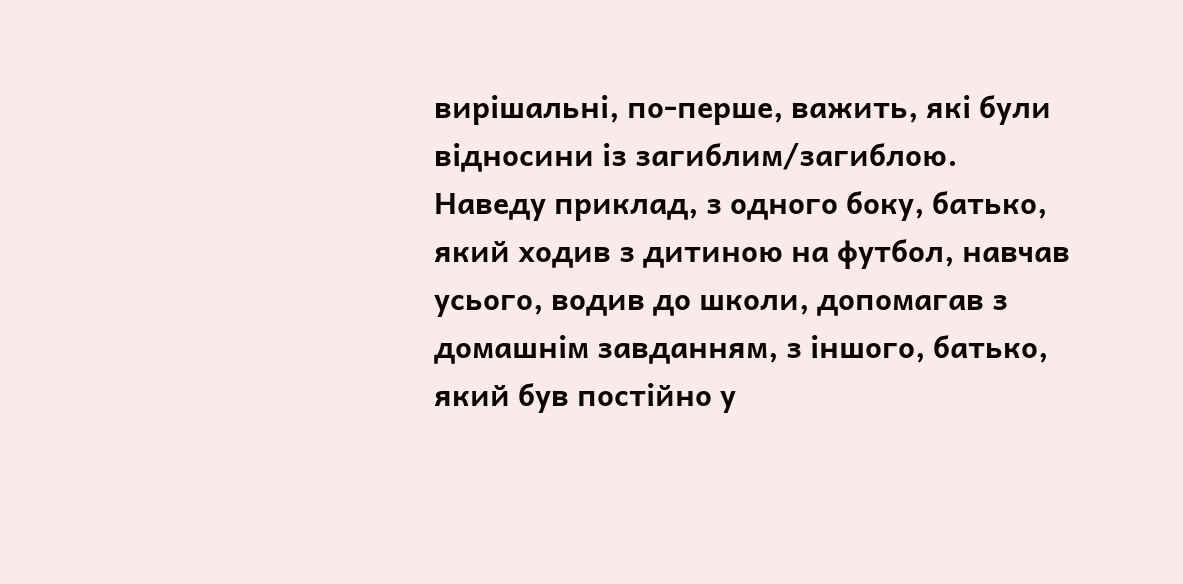вирішальні, по-перше, важить, які були відносини із загиблим/загиблою. Наведу приклад, з одного боку, батько, який ходив з дитиною на футбол, навчав усього, водив до школи, допомагав з домашнім завданням, з іншого, батько, який був постійно у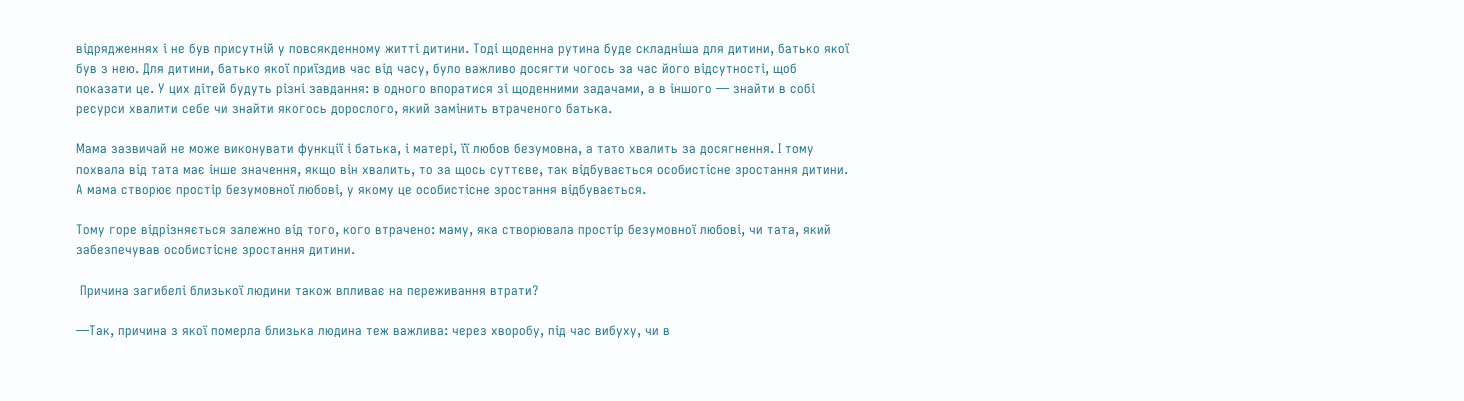відрядженнях і не був присутній у повсякденному житті дитини. Тоді щоденна рутина буде складніша для дитини, батько якої був з нею. Для дитини, батько якої приїздив час від часу, було важливо досягти чогось за час його відсутності, щоб показати це. У цих дітей будуть різні завдання: в одного впоратися зі щоденними задачами, а в іншого — знайти в собі ресурси хвалити себе чи знайти якогось дорослого, який замінить втраченого батька.

Мама зазвичай не може виконувати функції і батька, і матері, її любов безумовна, а тато хвалить за досягнення. І тому похвала від тата має інше значення, якщо він хвалить, то за щось суттєве, так відбувається особистісне зростання дитини. А мама створює простір безумовної любові, у якому це особистісне зростання відбувається.

Тому горе відрізняється залежно від того, кого втрачено: маму, яка створювала простір безумовної любові, чи тата, який забезпечував особистісне зростання дитини.

 Причина загибелі близької людини також впливає на переживання втрати?

—Так, причина з якої померла близька людина теж важлива: через хворобу, під час вибуху, чи в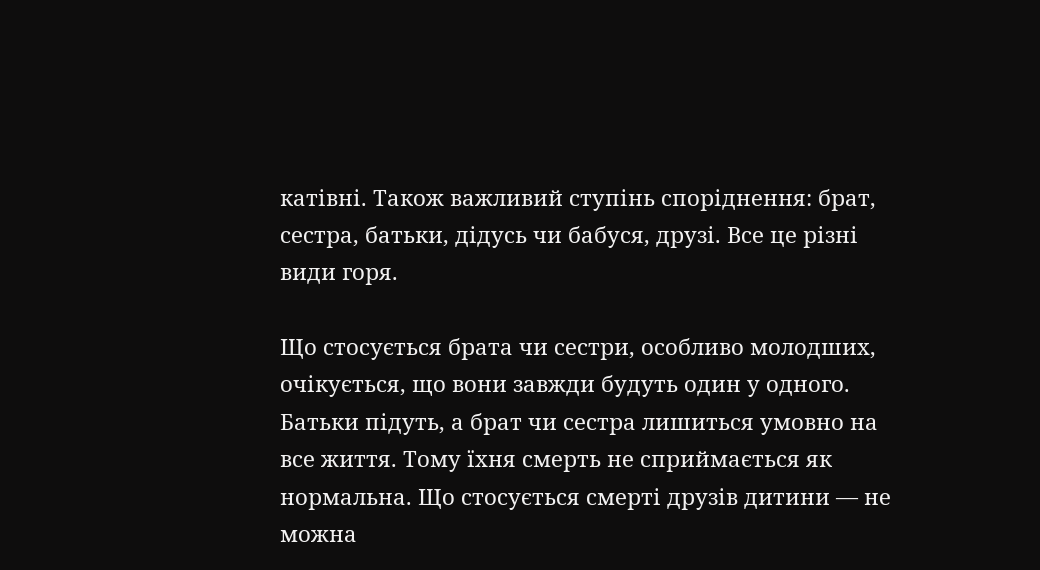катівні. Також важливий ступінь споріднення: брат, сестра, батьки, дідусь чи бабуся, друзі. Все це різні види горя.

Що стосується брата чи сестри, особливо молодших, очікується, що вони завжди будуть один у одного. Батьки підуть, а брат чи сестра лишиться умовно на все життя. Тому їхня смерть не сприймається як нормальна. Що стосується смерті друзів дитини — не можна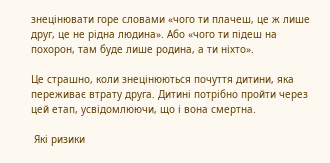знецінювати горе словами «чого ти плачеш, це ж лише друг, це не рідна людина». Або «чого ти підеш на похорон, там буде лише родина, а ти ніхто».

Це страшно, коли знецінюються почуття дитини, яка переживає втрату друга. Дитині потрібно пройти через цей етап, усвідомлюючи, що і вона смертна.

 Які ризики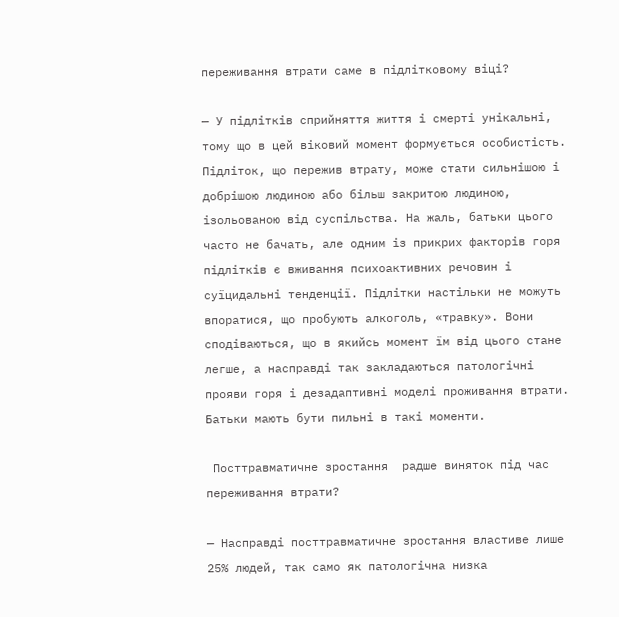переживання втрати саме в підлітковому віці?

— У підлітків сприйняття життя і смерті унікальні, тому що в цей віковий момент формується особистість. Підліток, що пережив втрату, може стати сильнішою і добрішою людиною або більш закритою людиною, ізольованою від суспільства. На жаль, батьки цього часто не бачать, але одним із прикрих факторів горя підлітків є вживання психоактивних речовин і суїцидальні тенденції. Підлітки настільки не можуть впоратися, що пробують алкоголь, «травку». Вони сподіваються, що в якийсь момент їм від цього стане легше, а насправді так закладаються патологічні прояви горя і дезадаптивні моделі проживання втрати. Батьки мають бути пильні в такі моменти.

 Посттравматичне зростання  радше виняток під час переживання втрати?

— Насправді посттравматичне зростання властиве лише 25% людей, так само як патологічна низка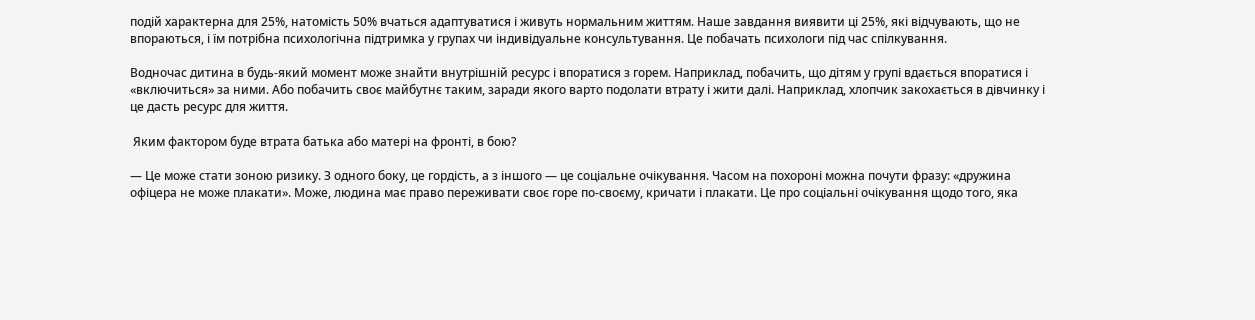подій характерна для 25%, натомість 50% вчаться адаптуватися і живуть нормальним життям. Наше завдання виявити ці 25%, які відчувають, що не впораються, і їм потрібна психологічна підтримка у групах чи індивідуальне консультування. Це побачать психологи під час спілкування.

Водночас дитина в будь-який момент може знайти внутрішній ресурс і впоратися з горем. Наприклад, побачить, що дітям у групі вдається впоратися і «включиться» за ними. Або побачить своє майбутнє таким, заради якого варто подолати втрату і жити далі. Наприклад, хлопчик закохається в дівчинку і це дасть ресурс для життя.

 Яким фактором буде втрата батька або матері на фронті, в бою?

— Це може стати зоною ризику. З одного боку, це гордість, а з іншого — це соціальне очікування. Часом на похороні можна почути фразу: «дружина офіцера не може плакати». Може, людина має право переживати своє горе по-своєму, кричати і плакати. Це про соціальні очікування щодо того, яка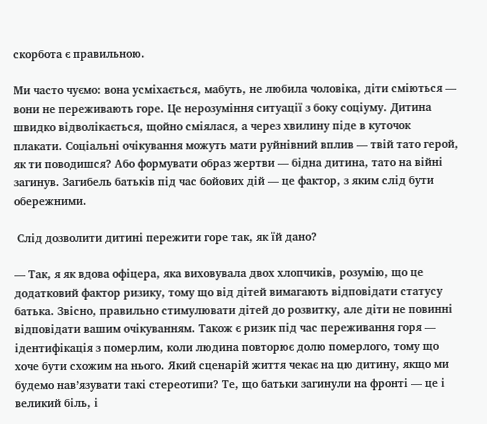скорбота є правильною.

Ми часто чуємо: вона усміхається, мабуть, не любила чоловіка, діти сміються — вони не переживають горе. Це нерозуміння ситуації з боку соціуму. Дитина швидко відволікається, щойно сміялася, а через хвилину піде в куточок плакати. Соціальні очікування можуть мати руйнівний вплив — твій тато герой, як ти поводишся? Або формувати образ жертви — бідна дитина, тато на війні загинув. Загибель батьків під час бойових дій — це фактор, з яким слід бути обережними.

 Слід дозволити дитині пережити горе так, як їй дано?

— Так, я як вдова офіцера, яка виховувала двох хлопчиків, розумію, що це додатковий фактор ризику, тому що від дітей вимагають відповідати статусу батька. Звісно, правильно стимулювати дітей до розвитку, але діти не повинні відповідати вашим очікуванням. Також є ризик під час переживання горя — ідентифікація з померлим, коли людина повторює долю померлого, тому що хоче бути схожим на нього. Який сценарій життя чекає на цю дитину, якщо ми будемо нав’язувати такі стереотипи? Те, що батьки загинули на фронті — це і великий біль, і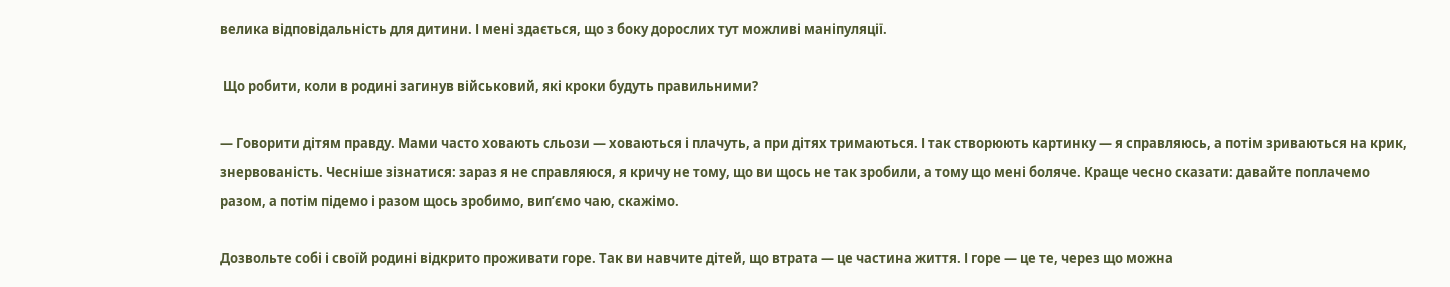велика відповідальність для дитини. І мені здається, що з боку дорослих тут можливі маніпуляції.

 Що робити, коли в родині загинув військовий, які кроки будуть правильними?

— Говорити дітям правду. Мами часто ховають сльози — ховаються і плачуть, а при дітях тримаються. І так створюють картинку — я справляюсь, а потім зриваються на крик, знервованість. Чесніше зізнатися: зараз я не справляюся, я кричу не тому, що ви щось не так зробили, а тому що мені боляче. Краще чесно сказати: давайте поплачемо разом, а потім підемо і разом щось зробимо, вип’ємо чаю, скажімо.

Дозвольте собі і своїй родині відкрито проживати горе. Так ви навчите дітей, що втрата — це частина життя. І горе — це те, через що можна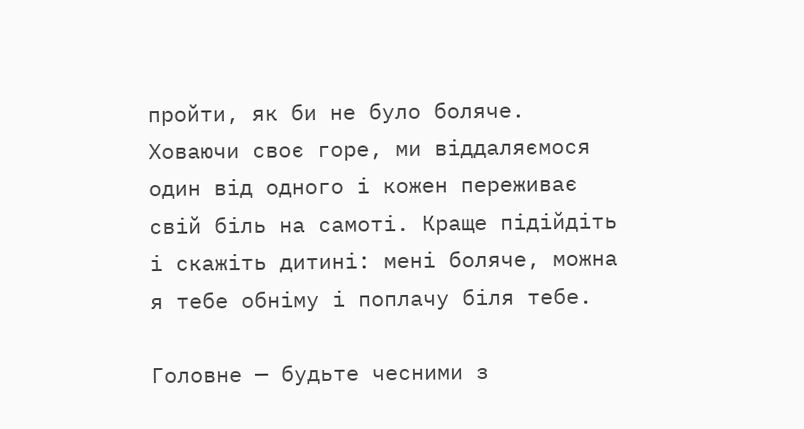пройти, як би не було боляче. Ховаючи своє горе, ми віддаляємося один від одного і кожен переживає свій біль на самоті. Краще підійдіть і скажіть дитині: мені боляче, можна я тебе обніму і поплачу біля тебе.

Головне — будьте чесними з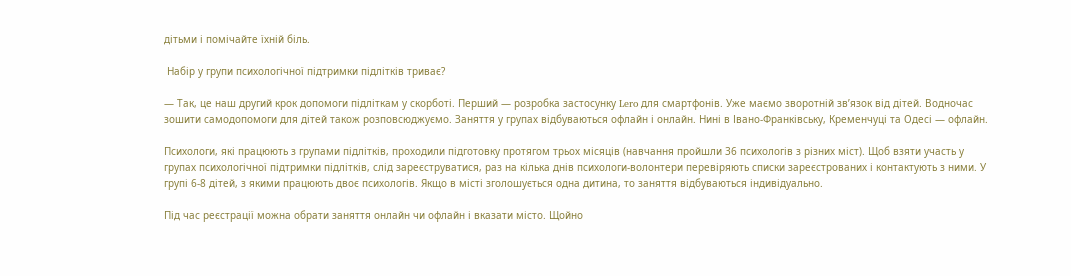дітьми і помічайте їхній біль.

 Набір у групи психологічної підтримки підлітків триває?

— Так, це наш другий крок допомоги підліткам у скорботі. Перший — розробка застосунку Lero для смартфонів. Уже маємо зворотній зв’язок від дітей. Водночас зошити самодопомоги для дітей також розповсюджуємо. Заняття у групах відбуваються офлайн і онлайн. Нині в Івано-Франківську, Кременчуці та Одесі — офлайн.

Психологи, які працюють з групами підлітків, проходили підготовку протягом трьох місяців (навчання пройшли 36 психологів з різних міст). Щоб взяти участь у групах психологічної підтримки підлітків, слід зареєструватися, раз на кілька днів психологи-волонтери перевіряють списки зареєстрованих і контактують з ними. У групі 6-8 дітей, з якими працюють двоє психологів. Якщо в місті зголошується одна дитина, то заняття відбуваються індивідуально.

Під час реєстрації можна обрати заняття онлайн чи офлайн і вказати місто. Щойно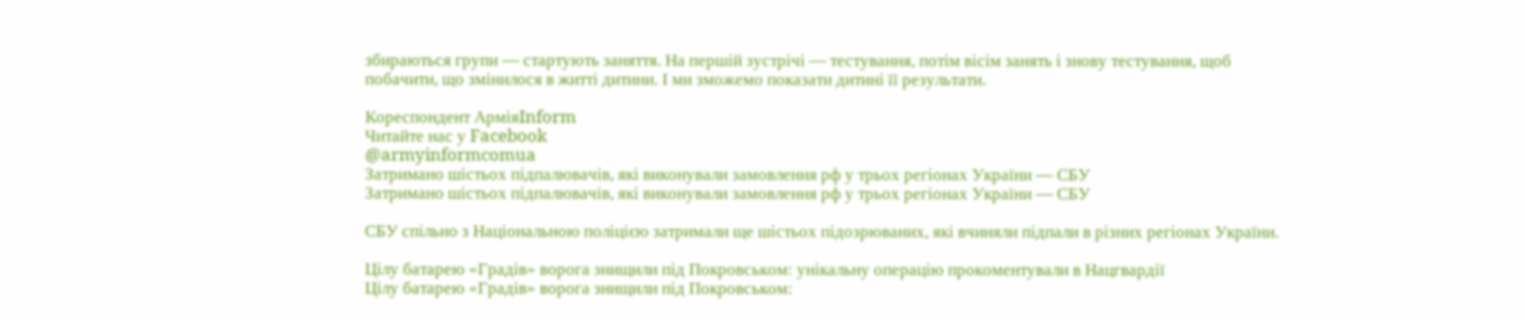збираються групи — стартують заняття. На першій зустрічі — тестування, потім вісім занять і знову тестування, щоб побачити, що змінилося в житті дитини. І ми зможемо показати дитині її результати.

Кореспондент АрміяInform
Читайте нас у Facebook
@armyinformcomua
Затримано шістьох підпалювачів, які виконували замовлення рф у трьох регіонах України — СБУ
Затримано шістьох підпалювачів, які виконували замовлення рф у трьох регіонах України — СБУ

СБУ спільно з Національною поліцією затримали ще шістьох підозрюваних, які вчиняли підпали в різних регіонах України.

Цілу батарею «Градів» ворога знищили під Покровськом: унікальну операцію прокоментували в Нацгвардії
Цілу батарею «Градів» ворога знищили під Покровськом: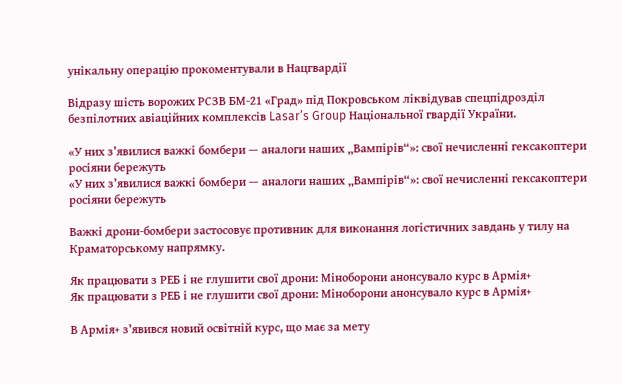унікальну операцію прокоментували в Нацгвардії

Відразу шість ворожих РСЗВ БМ-21 «Град» під Покровськом ліквідував спецпідрозділ безпілотних авіаційних комплексів Lasar’s Group Національної гвардії України.

«У них з’явилися важкі бомбери — аналоги наших „Вампірів“»: свої нечисленні гексакоптери росіяни бережуть
«У них з’явилися важкі бомбери — аналоги наших „Вампірів“»: свої нечисленні гексакоптери росіяни бережуть

Важкі дрони-бомбери застосовує противник для виконання логістичних завдань у тилу на Краматорському напрямку.

Як працювати з РЕБ і не глушити свої дрони: Міноборони анонсувало курс в Армія+
Як працювати з РЕБ і не глушити свої дрони: Міноборони анонсувало курс в Армія+

В Армія+ з’явився новий освітній курс, що має за мету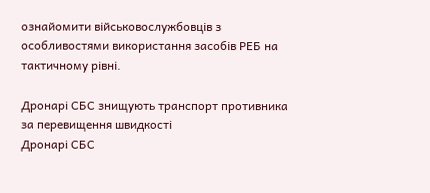ознайомити військовослужбовців з особливостями використання засобів РЕБ на тактичному рівні.

Дронарі СБС знищують транспорт противника за перевищення швидкості
Дронарі СБС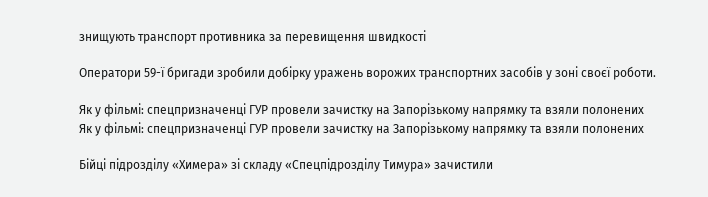знищують транспорт противника за перевищення швидкості

Оператори 59-ї бригади зробили добірку уражень ворожих транспортних засобів у зоні своєї роботи.

Як у фільмі: спецпризначенці ГУР провели зачистку на Запорізькому напрямку та взяли полонених
Як у фільмі: спецпризначенці ГУР провели зачистку на Запорізькому напрямку та взяли полонених

Бійці підрозділу «Химера» зі складу «Спецпідрозділу Тимура» зачистили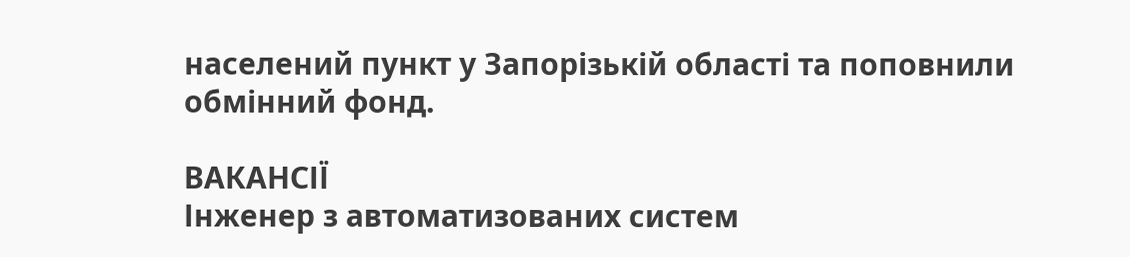населений пункт у Запорізькій області та поповнили обмінний фонд.

ВАКАНСІЇ
Інженер з автоматизованих систем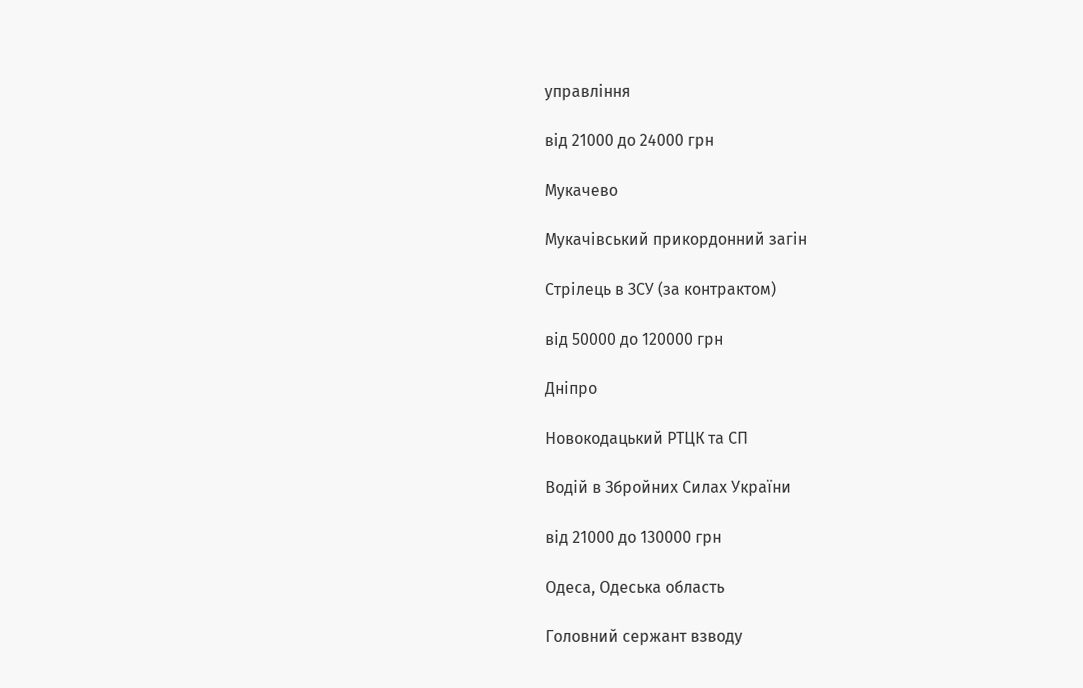управління

від 21000 до 24000 грн

Мукачево

Мукачівський прикордонний загін

Стрілець в ЗСУ (за контрактом)

від 50000 до 120000 грн

Дніпро

Новокодацький РТЦК та СП

Водій в Збройних Силах України

від 21000 до 130000 грн

Одеса, Одеська область

Головний сержант взводу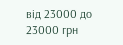від 23000 до 23000 грн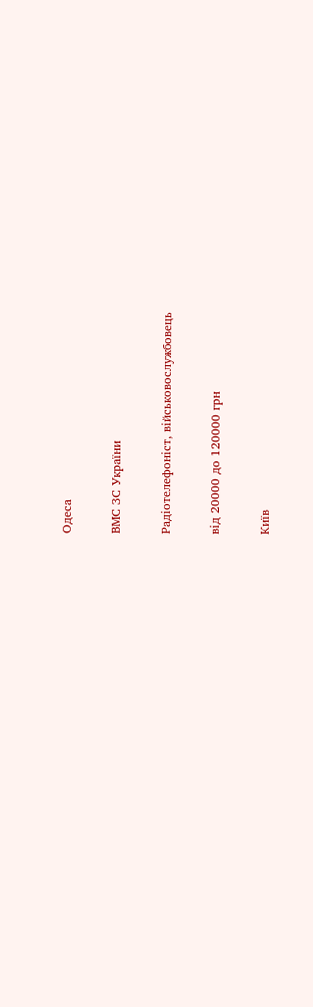Одеса

ВМС ЗС України

Радіотелефоніст, військовослужбовець

від 20000 до 120000 грн

Київ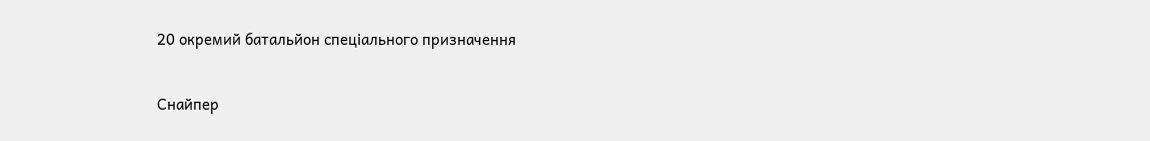20 окремий батальйон спеціального призначення

Снайпер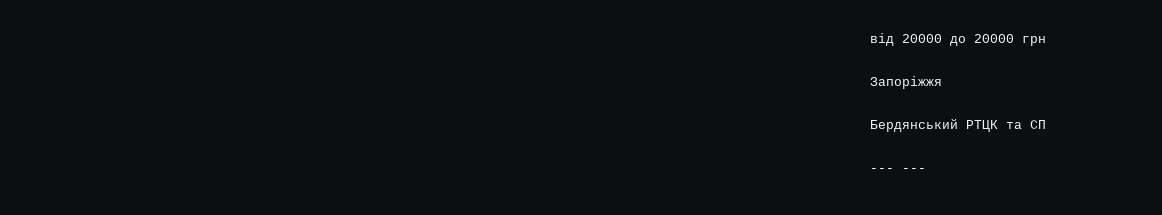від 20000 до 20000 грн

Запоріжжя

Бердянський РТЦК та СП

--- ---